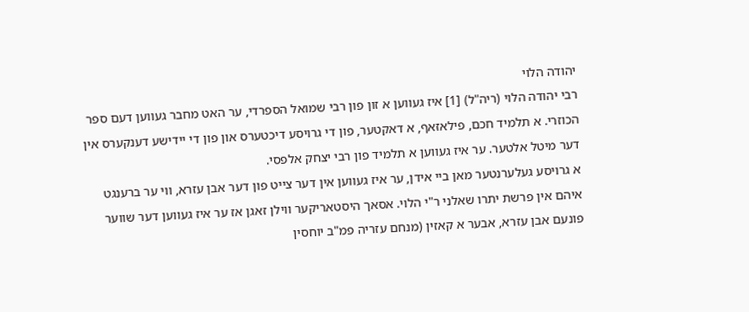יהודה הלוי
רבי יהודה הלוי (ריה"ל) [1] איז געווען א זון פון רבי שמואל הספרדי, ער האט מחבר געווען דעם ספר הכוזרי. א תלמיד חכם, פילאזאף, א דאקטער, פון די גרויסע דיכטערס און פון די יידישע דענקערס אין דער מיטל אלטער. ער איז געווען א תלמיד פון רבי יצחק אלפסי.
א גרויסע געלערנטער מאן ביי אידן, ער איז געווען אין דער צייט פון דער אבן עזרא, ווי ער ברענגט איהם אין פרשת יתרו שאלני ר"י הלוי. אסאך היסטאריקער ווילן זאגן אז ער איז געווען דער שווער פונעם אבן עזרא, אבער א קאזין (מנחם עזריה פמ"ב יוחסין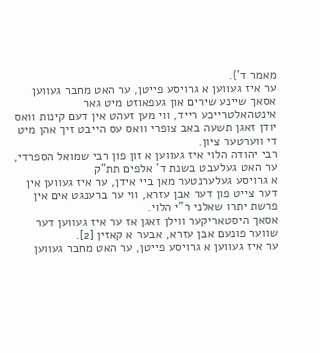מאמר ד'}.
ער איז געווען א גרויסע פייטן, ער האט מחבר געווען אסאך שיינע שירים און געפאוזט מיט גאר אינטהאלטרייכע רייד, ווי מען זעהט אין דעם קינות וואס יודן זאגן תשעה באב צופרי וואס עס הייבט זיך אהן מיט די ווערטער ציון.
רבי יהודה הלוי איז געווען א זון פון רבי שמואל הספרדי, ער האט געלעבט בשנת ד' אלפים תת"ק
א גרויסע געלערנטער מאן ביי אידן, ער איז געווען אין דער צייט פון דער אבן עזרא, ווי ער ברענגט אים אין פרשת יתרו שאלני ר"י הלוי.
אסאך היסטאריקער ווילן זאגן אז ער איז געווען דער שווער פונעם אבן עזרא, אבער א קאזין [2].
ער איז געווען א גרויסע פייטן, ער האט מחבר געווען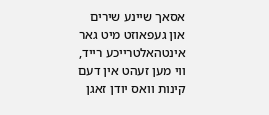אסאך שיינע שירים און געפאוזט מיט גאר אינטהאלטרייכע רייד, ווי מען זעהט אין דעם קינות וואס יודן זאגן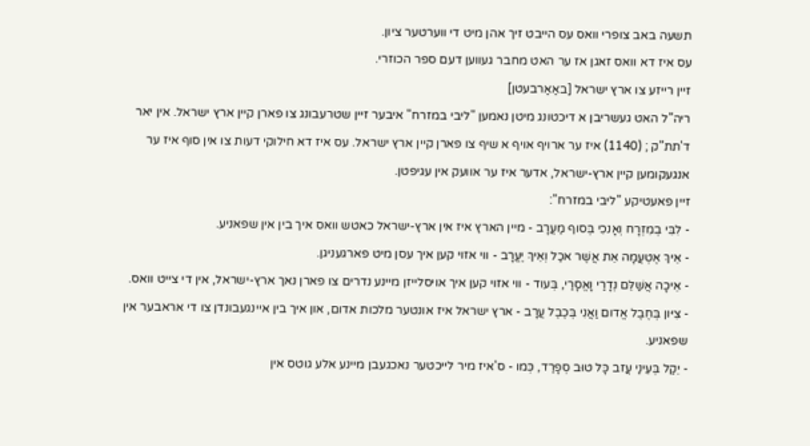תשעה באב צופרי וואס עס הייבט זיך אהן מיט די ווערטער ציון.
עס איז דא וואס זאגן אז ער האט מחבר געווען דעם ספר הכוזרי.
זיין רייזע צו ארץ ישראל [באַאַרבעטן]
ריה"ל האט געשריבן א דיכטונג מיטן נאמען "ליבי במזרח" איבער זיין שטרעבונג צו פארן קיין ארץ ישראל. אין יאר ד'תת"ק ; (1140) איז ער ארויף אויף א שיף צו פארן קיין ארץ ישראל. עס איז דא חילוקי דעות צו אין סוף איז ער אנגעקומען קיין ארץ-ישראל, אדער איז ער אוועק אין עגיפטן.
זיין פאעטיקע "ליבי במזרח":
- לִבִּי בְמִזְרָח וְאָנכִי בְּסוף מַעֲרָב - מיין הארץ איז אין ארץ-ישראל כאטש וואס איך בין אין שפאניע.
- אֵיךְ אֶטְעֲמָה אֵת אֲשֶׁר אכַל וְאֵיךְ יֶעֱרָב - ווי אזוי קען איך עסן מיט פארגעניגן.
- אֵיכָה אֲשַׁלֵּם נְדָרַי וָאֱסָרַי, בְּעוד - ווי אזוי קען איך אויסלייזן מיינע נדרים צו פארן נאך ארץ-ישראל, אין די צייט וואס.
- צִיּון בְּחֶבֶל אֱדום וַאֲנִי בְּכֶבֶל עֲרָב - ארץ ישראל איז אונטער מלכות אדום, און איך בין איינגעבונדן צו די אראבער אין שפאניע.
- יֵקַל בְּעֵינַי עֲזב כָּל טוּב סְפָרַד, כְּמו - ס'איז מיר לייכטער נאכגעבן מיינע אלע גוטס אין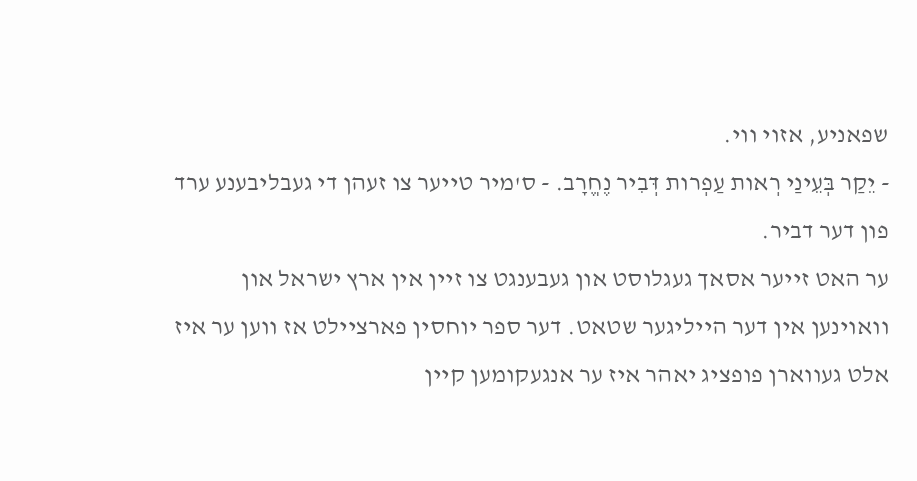שפאניע, אזוי ווי.
- יֵקַר בְּעֵינַי רְאות עַפְרות דְּבִיר נֶחֱרָב. - ס'מיר טייער צו זעהן די געבליבענע ערד פון דער דביר.
ער האט זייער אסאך געגלוסט און געבענגט צו זיין אין ארץ ישראל און וואוינען אין דער הייליגער שטאט. דער ספר יוחסין פארציילט אז ווען ער איז אלט געווארן פופציג יאהר איז ער אנגעקומען קיין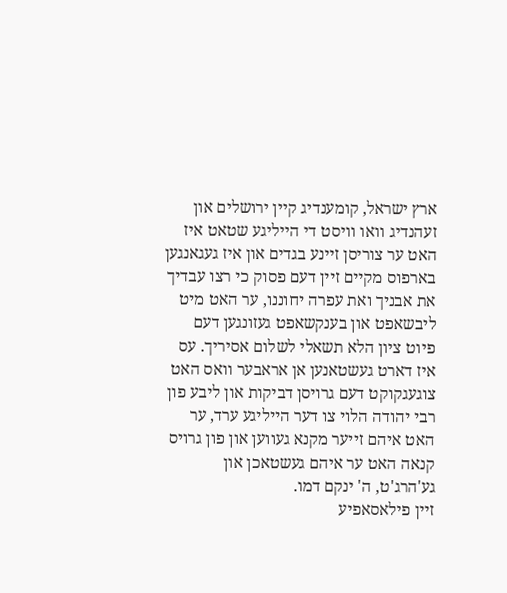ארץ ישראל, קומענדיג קיין ירושלים און זעהנדיג וואו וויסט די הייליגע שטאט איז האט ער צוריסן זיינע בגדים און איז געגאנגען בארפוס מקיים זיין דעם פסוק כי רצו עבדיך את אבניך ואת עפרה יחוננו, ער האט מיט ליבשאפט און בענקשאפט געזונגען דעם פיוט ציון הלא תשאלי לשלום אסיריך. עס איז דארט געשטאנען אן אראבער וואס האט צוגעגקוקט דעם גרויסן דביקות און ליבע פון רבי יהודה הלוי צו דער הייליגע ערד, ער האט איהם זייער מקנא געווען און פון גרויס קנאה האט ער איהם געשטאכן און גע'הרג'ט, ה' ינקם דמו.
זיין פילאסאפיע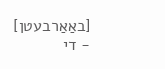[באַאַרבעטן]
- די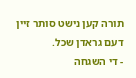תורה קען נישט סותר זיין דעם גראדן שכל.
- די השגחה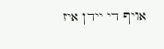אויף די יידן איז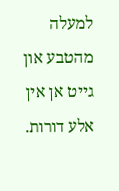למעלה מהטבע און גייט אן אין אלע דורות.